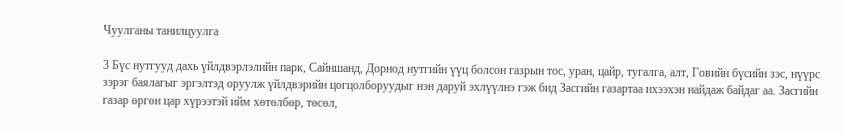Чуулганы танилцуулга

3 Бүс нутгууд дахь үйлдвэрлэлийн парк, Сайншанд, Дорнод нутгийн үүц болсон газрын тос, уран, цайр, тугалга, алт, Говийн бүсийн зэс, нүүрс зэрэг баялагыг эргэлтэд оруулж үйлдвэрийн цогцолборуудыг нэн даруй эхлүүлнэ гэж бид Засгийн газартаа ихээхэн найдаж байдаг аа. Засгийн газар өргөн цар хүрээтэй ийм хөтөлбөр, төсөл,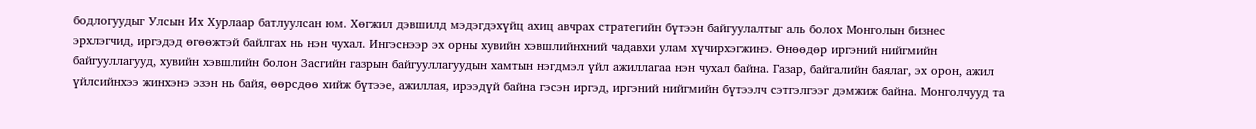бодлогуудыг Улсын Их Хурлаар батлуулсан юм. Хөгжил дэвшилд мэдэгдэхүйц ахиц авчрах стратегийн бүтээн байгуулалтыг аль болох Монголын бизнес эрхлэгчид, иргэдэд өгөөжтэй байлгах нь нэн чухал. Ингэснээр эх орны хувийн хэвшлийнхний чадавхи улам хүчирхэгжинэ. Өнөөдөр иргэний нийгмийн байгууллагууд, хувийн хэвшлийн болон Засгийн газрын байгууллагуудын хамтын нэгдмэл үйл ажиллагаа нэн чухал байна. Газар, байгалийн баялаг, эх орон, ажил үйлсийнхээ жинхэнэ эзэн нь байя, өөрсдөө хийж бүтээе, ажиллая, ирээдүй байна гэсэн иргэд, иргэний нийгмийн бүтээлч сэтгэлгээг дэмжиж байна. Монголчууд та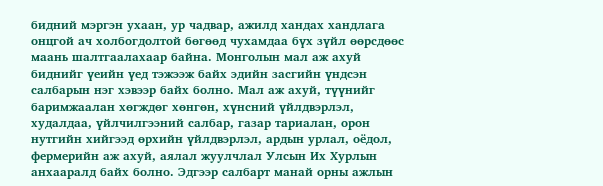бидний мэргэн ухаан, ур чадвар, ажилд хандах хандлага онцгой ач холбогдолтой бөгөөд чухамдаа бүх зүйл өөрсдөөс маань шалтгаалахаар байна. Монголын мал аж ахуй биднийг үеийн үед тэжээж байх эдийн засгийн үндсэн салбарын нэг хэвээр байх болно. Мал аж ахуй, түүнийг баримжаалан хөгждөг хөнгөн, хүнсний үйлдвэрлэл, худалдаа, үйлчилгээний салбар, газар тариалан, орон нутгийн хийгээд өрхийн үйлдвэрлэл, ардын урлал, оёдол, фермерийн аж ахуй, аялал жуулчлал Улсын Их Хурлын анхааралд байх болно. Эдгээр салбарт манай орны ажлын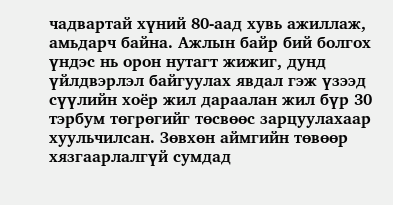чадвартай хүний 80-аад хувь ажиллаж, амьдарч байна. Ажлын байр бий болгох үндэс нь орон нутагт жижиг, дунд үйлдвэрлэл байгуулах явдал гэж үзээд сүүлийн хоёр жил дараалан жил бүр 30 тэрбум төгрөгийг төсвөөс зарцуулахаар хуульчилсан. Зөвхөн аймгийн төвөөр хязгаарлалгүй сумдад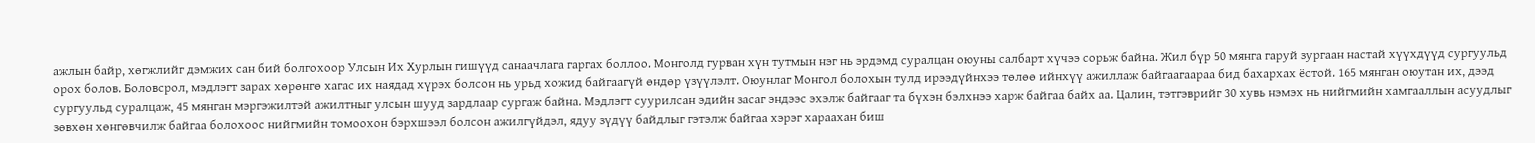ажлын байр, хөгжлийг дэмжих сан бий болгохоор Улсын Их Хурлын гишүүд санаачлага гаргах боллоо. Монголд гурван хүн тутмын нэг нь эрдэмд суралцан оюуны салбарт хүчээ сорьж байна. Жил бүр 50 мянга гаруй зургаан настай хүүхдүүд сургуульд орох болов. Боловсрол, мэдлэгт зарах хөрөнгө хагас их наядад хүрэх болсон нь урьд хожид байгаагүй өндөр үзүүлэлт. Оюунлаг Монгол болохын тулд ирээдүйнхээ төлөө ийнхүү ажиллаж байгаагаараа бид бахархах ёстой. 165 мянган оюутан их, дээд сургуульд суралцаж, 45 мянган мэргэжилтэй ажилтныг улсын шууд зардлаар сургаж байна. Мэдлэгт суурилсан эдийн засаг эндээс эхэлж байгааг та бүхэн бэлхнээ харж байгаа байх аа. Цалин, тэтгэврийг 30 хувь нэмэх нь нийгмийн хамгааллын асуудлыг зөвхөн хөнгөвчилж байгаа болохоос нийгмийн томоохон бэрхшээл болсон ажилгүйдэл, ядуу зүдүү байдлыг гэтэлж байгаа хэрэг хараахан биш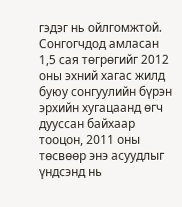гэдэг нь ойлгомжтой. Сонгогчдод амласан 1,5 сая төгрөгийг 2012 оны эхний хагас жилд буюу сонгуулийн бүрэн эрхийн хугацаанд өгч дууссан байхаар тооцон, 2011 оны төсвөөр энэ асуудлыг үндсэнд нь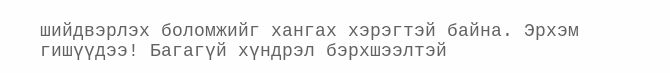шийдвэрлэх боломжийг хангах хэрэгтэй байна. Эрхэм гишүүдээ! Багагүй хүндрэл бэрхшээлтэй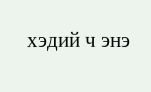хэдий ч энэ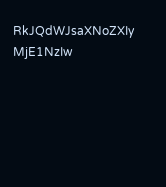RkJQdWJsaXNoZXIy MjE1NzIw